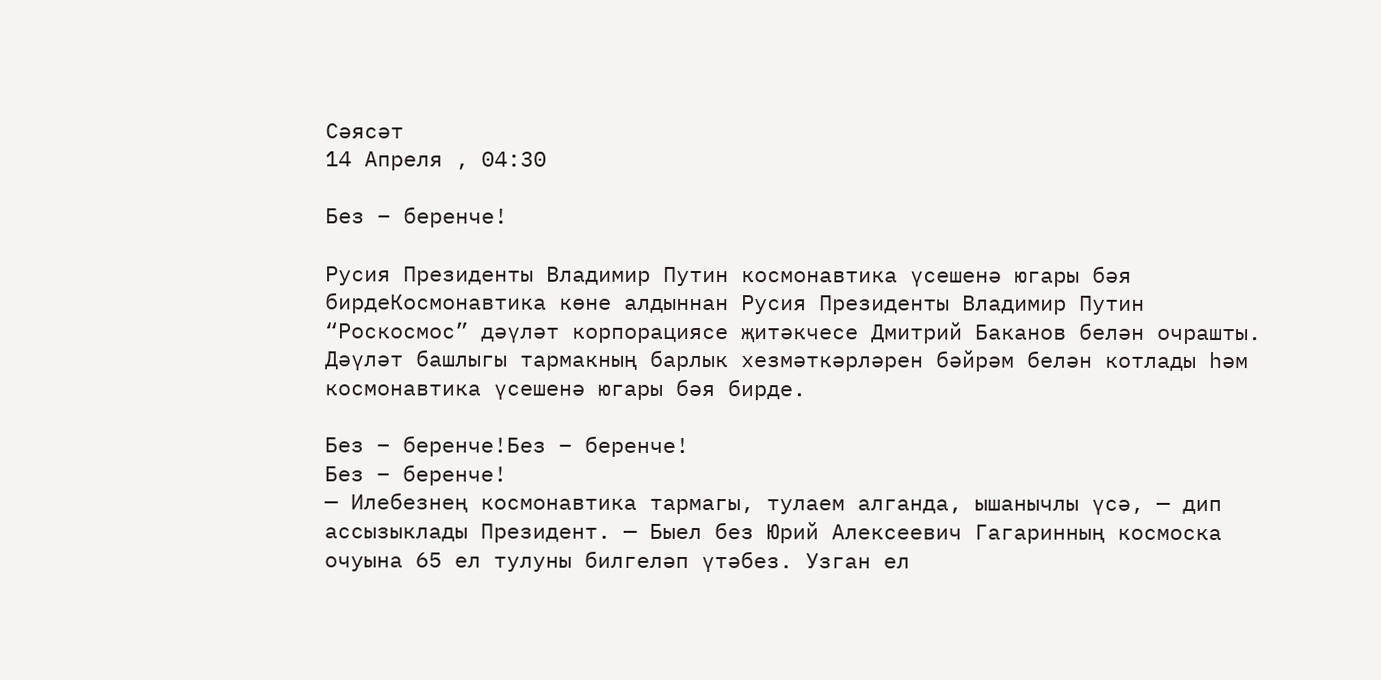Сәясәт
14 Апреля , 04:30

Без – беренче!

Русия Президенты Владимир Путин космонавтика үсешенә югары бәя бирдеКосмонавтика көне алдыннан Русия Президенты Владимир Путин “Роскосмос” дәүләт корпорациясе җитәкчесе Дмитрий Баканов белән очрашты. Дәүләт башлыгы тармакның барлык хезмәткәрләрен бәйрәм белән котлады һәм космонавтика үсешенә югары бәя бирде.

Без – беренче!Без – беренче!
Без – беренче!
— Илебезнең космонавтика тармагы, тулаем алганда, ышанычлы үсә, — дип ассызыклады Президент. — Быел без Юрий Алексеевич Гагаринның космоска очуына 65 ел тулуны билгеләп үтәбез. Узган ел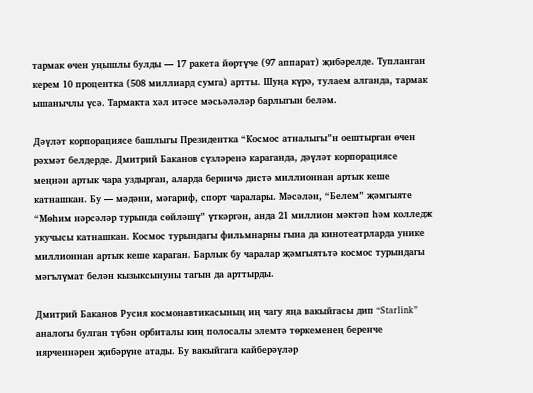тармак өчен уңышлы булды — 17 ракета йөртүче (97 аппарат) җибәрелде. Тупланган керем 10 процентка (508 миллиард сумга) артты. Шуңа күрә, тулаем алганда, тармак ышанычлы үсә. Тармакта хәл итәсе мәсьәләләр барлыгын беләм.

Дәүләт корпорациясе башлыгы Президентка “Космос атналыгы”н оештырган өчен рәхмәт белдерде. Дмитрий Баканов сүзләренә караганда, дәүләт корпорациясе меңнән артык чара уздырган, аларда берничә дистә миллионнан артык кеше катнашкан. Бу — мәдәни, мәгариф, спорт чаралары. Мәсәлән, “Белем” җәмгыяте “Мөһим нәрсәләр турында сөйләшү” үткәргән, анда 21 миллион мәктәп һәм колледж укучысы катнашкан. Космос турындагы фильмнарны гына да кинотеатрларда унике миллионнан артык кеше караган. Барлык бу чаралар җәмгыятьтә космос турындагы мәгълүмат белән кызыксынуны тагын да арттырды.

Дмитрий Баканов Русия космонавтикасының иң чагу яңа вакыйгасы дип “Starlink” аналогы булган түбән орбиталы киң полосалы элемтә төркеменең беренче иярченнәрен җибәрүне атады. Бу вакыйгага кайберәүләр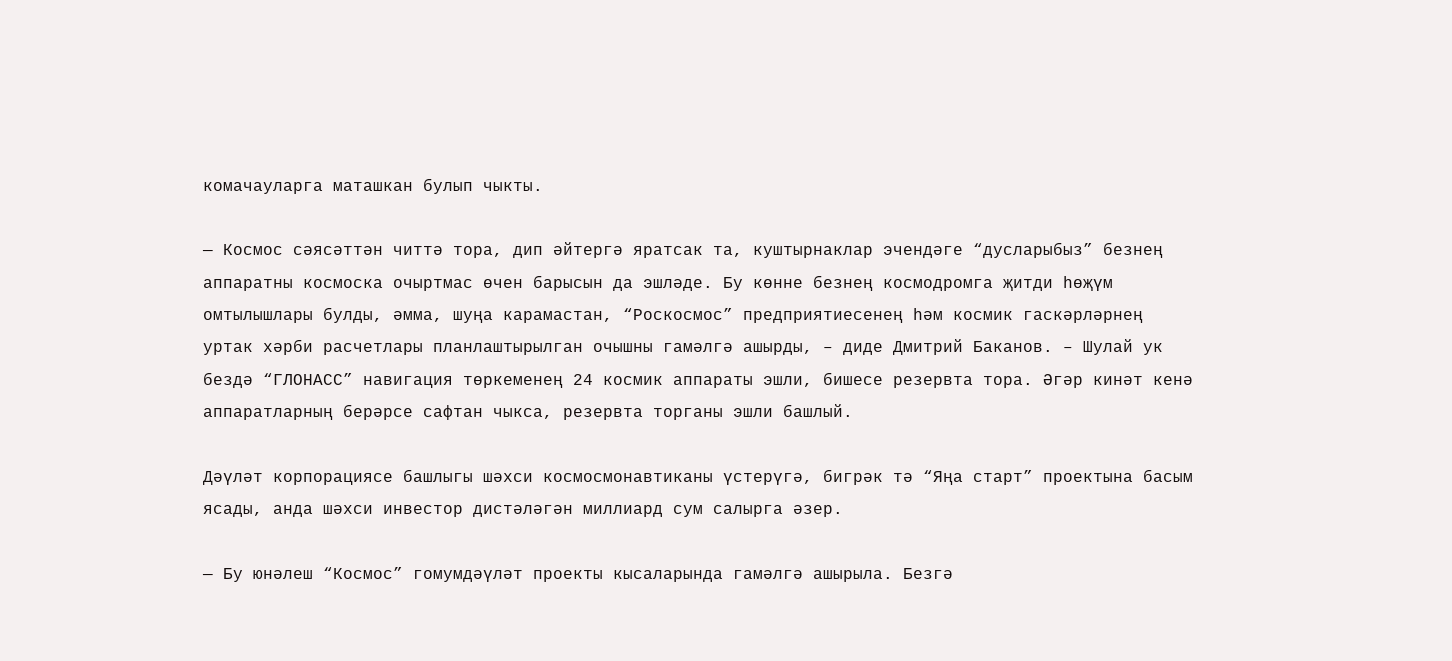комачауларга маташкан булып чыкты.

— Космос сәясәттән читтә тора, дип әйтергә яратсак та, куштырнаклар эчендәге “дусларыбыз” безнең аппаратны космоска очыртмас өчен барысын да эшләде. Бу көнне безнең космодромга җитди һөҗүм омтылышлары булды, әмма, шуңа карамастан, “Роскосмос” предприятиесенең һәм космик гаскәрләрнең уртак хәрби расчетлары планлаштырылган очышны гамәлгә ашырды, – диде Дмитрий Баканов. – Шулай ук бездә “ГЛОНАСС” навигация төркеменең 24 космик аппараты эшли, бишесе резервта тора. Әгәр кинәт кенә аппаратларның берәрсе сафтан чыкса, резервта торганы эшли башлый.

Дәүләт корпорациясе башлыгы шәхси космосмонавтиканы үстерүгә, бигрәк тә “Яңа старт” проектына басым ясады, анда шәхси инвестор дистәләгән миллиард сум салырга әзер.

— Бу юнәлеш “Космос” гомумдәүләт проекты кысаларында гамәлгә ашырыла. Безгә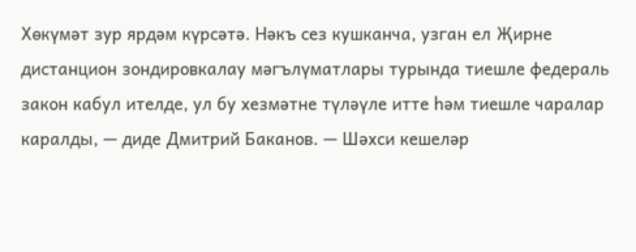Хөкүмәт зур ярдәм күрсәтә. Нәкъ сез кушканча, узган ел Җирне дистанцион зондировкалау мәгълүматлары турында тиешле федераль закон кабул ителде, ул бу хезмәтне түләүле итте һәм тиешле чаралар каралды, — диде Дмитрий Баканов. — Шәхси кешеләр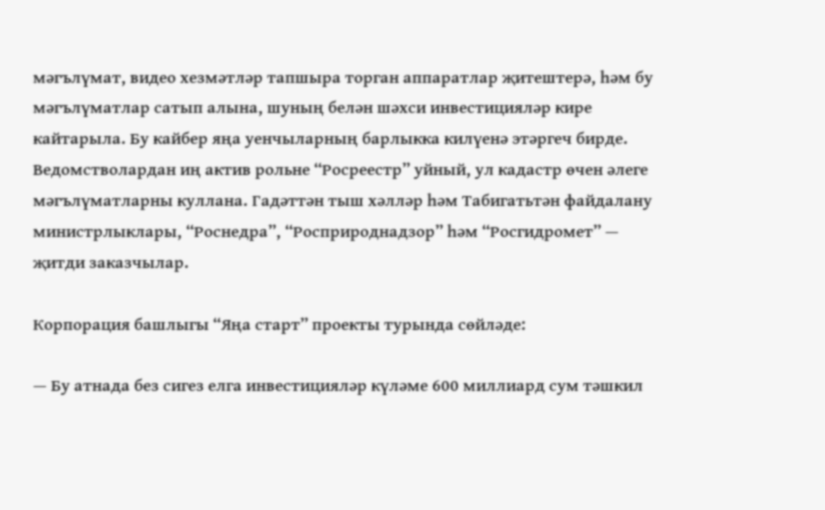мәгълүмат, видео хезмәтләр тапшыра торган аппаратлар җитештерә, һәм бу мәгълүматлар сатып алына, шуның белән шәхси инвестицияләр кире кайтарыла. Бу кайбер яңа уенчыларның барлыкка килүенә этәргеч бирде. Ведомстволардан иң актив рольне “Росреестр” уйный, ул кадастр өчен әлеге мәгълүматларны куллана. Гадәттән тыш хәлләр һәм Табигатьтән файдалану министрлыклары, “Роснедра”, “Росприроднадзор” һәм “Росгидромет” — җитди заказчылар.

Корпорация башлыгы “Яңа старт” проекты турында сөйләде:

— Бу атнада без сигез елга инвестицияләр күләме 600 миллиард сум тәшкил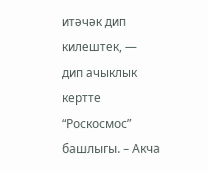итәчәк дип килештек, — дип ачыклык кертте “Роскосмос” башлыгы. – Акча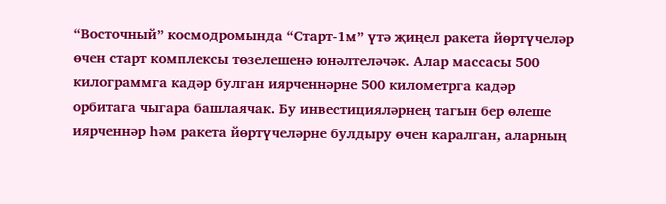“Восточный” космодромында “Старт-1м” үтә җиңел ракета йөртүчеләр өчен старт комплексы төзелешенә юнәлтеләчәк. Алар массасы 500 килограммга кадәр булган иярченнәрне 500 километрга кадәр орбитага чыгара башлаячак. Бу инвестицияләрнең тагын бер өлеше иярченнәр һәм ракета йөртүчеләрне булдыру өчен каралган, аларның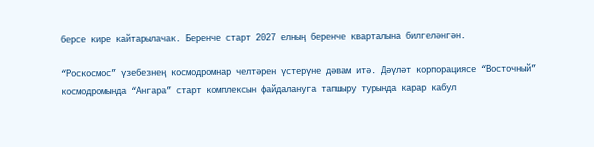берсе кире кайтарылачак. Беренче старт 2027 елның беренче кварталына билгеләнгән.

“Роскосмос” үзебезнең космодромнар челтәрен үстерүне дәвам итә. Дәүләт корпорациясе “Восточный” космодромында “Ангара” старт комплексын файдалануга тапшыру турында карар кабул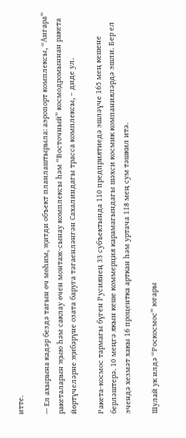итте.

— Ел ахырына кадәр бездә тагын өч мөһим, җитди объект планлаштырыла: аэропорт комплексы, “Ангара” ракеталарын җыю һәм саклау өчен монтаж-сынау комплексы һәм “Восточный” космодромыннан ракета йөртүчеләрне җибәрүне озата баруга тәгаенләнгән Сахалиндагы трасса комплексы, – диде ул.

Ракета-космос тармагы бүген Русиянең 33 субъектында 110 предприятиедә эшләүче 165 мең кешене берләштерә. 10 меңгә якын кеше коммерция карамагындагы шәхси космик компанияләрдә эшли. Бер ел эчендә хезмәт хакы 16 процентка арткан һәм уртача 118 мең сум тәшкил итә.

Шулай ук илдә “Роскосмос” югары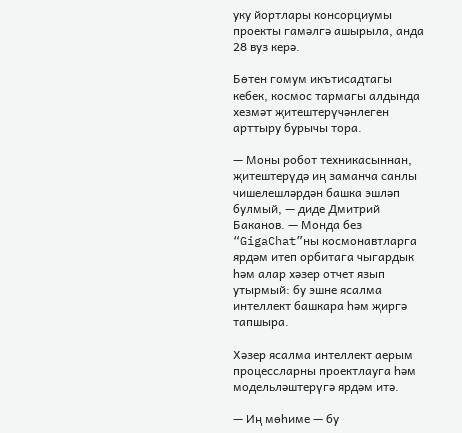уку йортлары консорциумы проекты гамәлгә ашырыла, анда 28 вуз керә.

Бөтен гомум икътисадтагы кебек, космос тармагы алдында хезмәт җитештерүчәнлеген арттыру бурычы тора.

— Моны робот техникасыннан, җитештерүдә иң заманча санлы чишелешләрдән башка эшләп булмый, — диде Дмитрий Баканов. — Монда без “GigaChat”ны космонавтларга ярдәм итеп орбитага чыгардык һәм алар хәзер отчет язып утырмый: бу эшне ясалма интеллект башкара һәм җиргә тапшыра.

Хәзер ясалма интеллект аерым процессларны проектлауга һәм модельләштерүгә ярдәм итә.

— Иң мөһиме — бу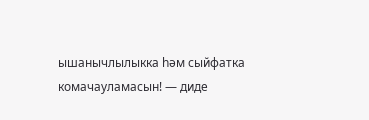ышанычлылыкка һәм сыйфатка комачауламасын! — диде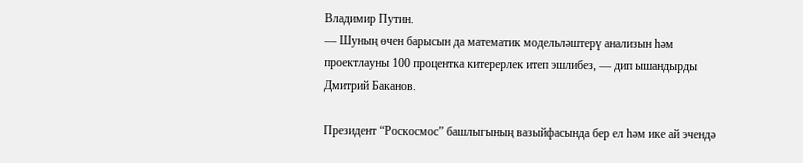Владимир Путин.
— Шуның өчен барысын да математик модельләштерү анализын һәм проектлауны 100 процентка китерерлек итеп эшлибез, — дип ышандырды Дмитрий Баканов.

Президент “Роскосмос” башлыгының вазыйфасында бер ел һәм ике ай эчендә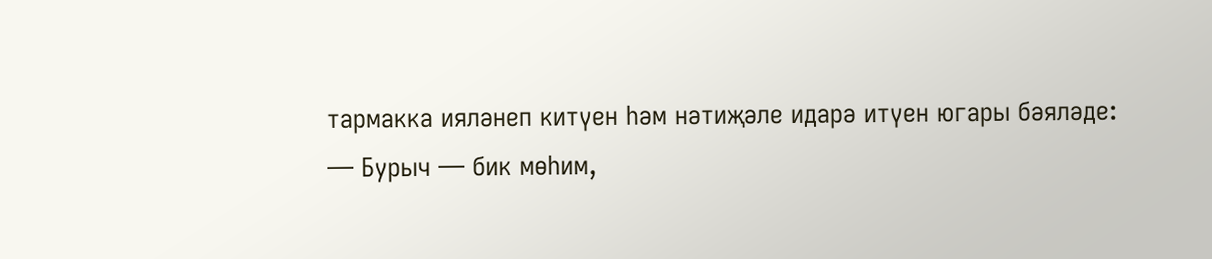тармакка ияләнеп китүен һәм нәтиҗәле идарә итүен югары бәяләде:
— Бурыч — бик мөһим,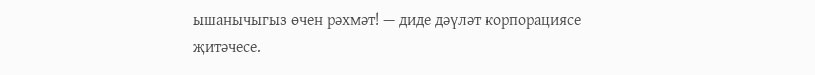ышанычыгыз өчен рәхмәт! — диде дәүләт корпорациясе җитәчесе.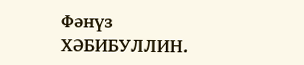Фәнүз ХӘБИБУЛЛИН.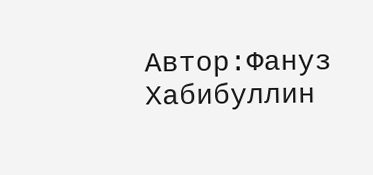Автор:Фануз Хабибуллин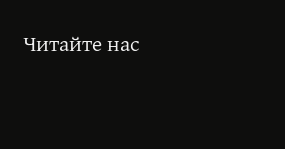Читайте нас